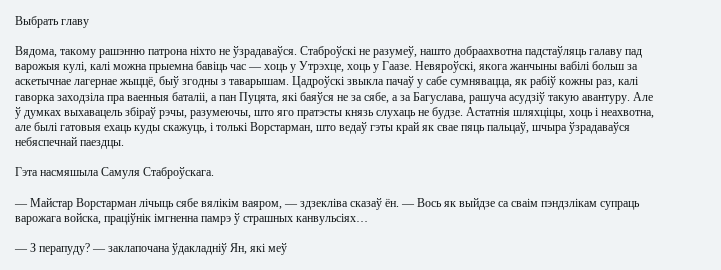Выбрать главу

Вядома, такому рашэнню патрона ніхто не ўзрадаваўся. Стаброўскі не разумеў, нашто добраахвотна падстаўляць галаву пад варожыя кулі, калі можна прыемна бавіць час — хоць у Утрэхце, хоць у Гаазе. Невяроўскі, якога жанчыны вабілі больш за аскетычнае лагернае жыццё, быў згодны з таварышам. Цадроўскі звыкла пачаў у сабе сумнявацца, як рабіў кожны раз, калі гаворка заходзіла пра ваенныя баталіі, а пан Пуцята, які баяўся не за сябе, а за Багуслава, рашуча асудзіў такую авантуру. Але ў думках выхавацель збіраў рэчы, разумеючы, што яго пратэсты князь слухаць не будзе. Астатнія шляхціцы, хоць і неахвотна, але былі гатовыя ехаць куды скажуць, і толькі Ворстарман, што ведаў гэты край як свае пяць пальцаў, шчыра ўзрадаваўся небяспечнай паездцы.

Гэта насмяшыла Самуля Стаброўскага.

— Майстар Ворстарман лічыць сябе вялікім ваяром, — здзекліва сказаў ён. — Вось як выйдзе са сваім пэндзлікам супраць варожага войска, праціўнік імгненна памрэ ў страшных канвульсіях…

— З перапуду? — заклапочана ўдакладніў Ян, які меў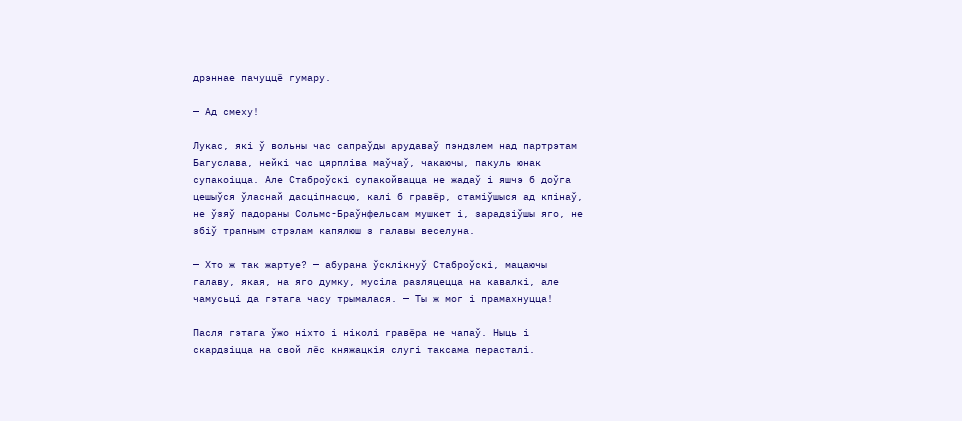дрэннае пачуццё гумару.

— Ад смеху!

Лукас, які ў вольны час сапраўды арудаваў пэндзлем над партрэтам Багуслава, нейкі час цярпліва маўчаў, чакаючы, пакуль юнак супакоіцца. Але Стаброўскі супакойвацца не жадаў і яшчэ б доўга цешыўся ўласнай дасціпнасцю, калі б гравёр, стаміўшыся ад кпінаў, не ўзяў падораны Сольмс-Браўнфельсам мушкет і, зарадзіўшы яго, не збіў трапным стрэлам капялюш з галавы веселуна.

— Хто ж так жартуе? — абурана ўсклікнуў Стаброўскі, мацаючы галаву, якая, на яго думку, мусіла разляцецца на кавалкі, але чамусьці да гэтага часу трымалася. — Ты ж мог і прамахнуцца!

Пасля гэтага ўжо ніхто і ніколі гравёра не чапаў. Ныць і скардзіцца на свой лёс княжацкія слугі таксама перасталі.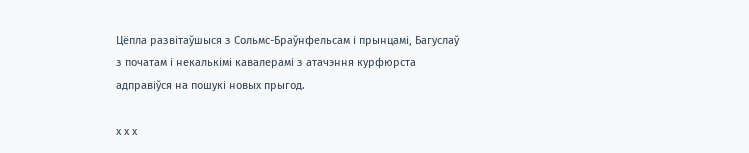Цёпла развітаўшыся з Сольмс-Браўнфельсам і прынцамі, Багуслаў з початам і некалькімі кавалерамі з атачэння курфюрста адправіўся на пошукі новых прыгод.

х х х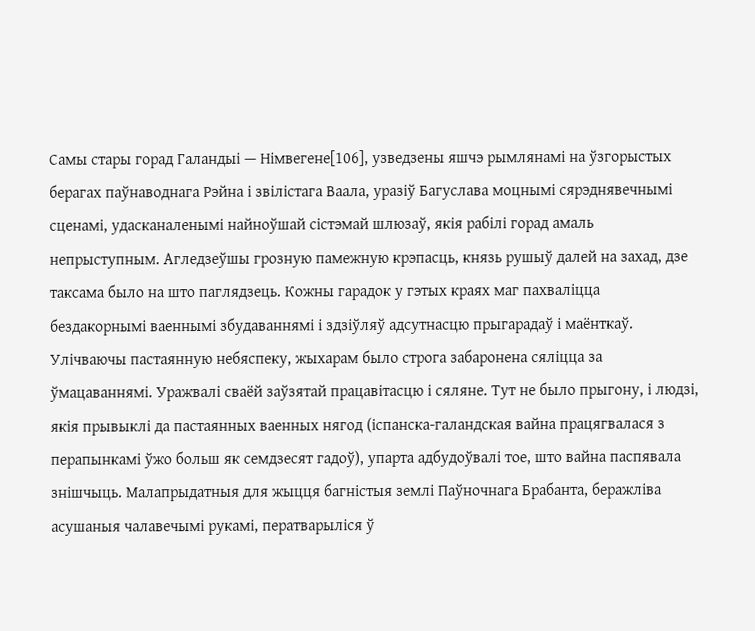Самы стары горад Галандыі — Німвегене[106], узведзены яшчэ рымлянамі на ўзгорыстых берагах паўнаводнага Рэйна і звілістага Ваала, уразіў Багуслава моцнымі сярэднявечнымі сценамі, удасканаленымі найноўшай сістэмай шлюзаў, якія рабілі горад амаль непрыступным. Агледзеўшы грозную памежную крэпасць, князь рушыў далей на захад, дзе таксама было на што паглядзець. Кожны гарадок у гэтых краях маг пахваліцца бездакорнымі ваеннымі збудаваннямі і здзіўляў адсутнасцю прыгарадаў і маёнткаў. Улічваючы пастаянную небяспеку, жыхарам было строга забаронена сяліцца за ўмацаваннямі. Уражвалі сваёй заўзятай працавітасцю і сяляне. Тут не было прыгону, і людзі, якія прывыклі да пастаянных ваенных нягод (іспанска-галандская вайна працягвалася з перапынкамі ўжо больш як семдзесят гадоў), упарта адбудоўвалі тое, што вайна паспявала знішчыць. Малапрыдатныя для жыцця багністыя землі Паўночнага Брабанта, беражліва асушаныя чалавечымі рукамі, ператварыліся ў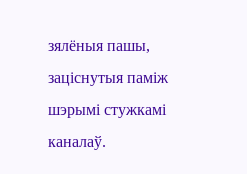зялёныя пашы, заціснутыя паміж шэрымі стужкамі каналаў.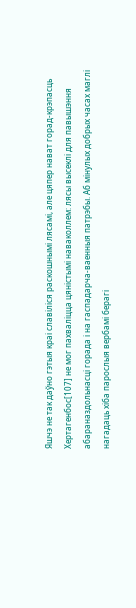Яшчэ не так даўно гэтыя краі славіліся раскошнымі лясамі, але цяпер нават горад-крэпасць Хертагенбос[107] не мог пахваліцца цяністымі наваколлем: лясы высеклі для павышэння абараназдольнасці горада і на гаспадарча-ваенныя патрэбы. Аб мінулых добрых часах маглі нагадаць хіба парослыя вербамі берагі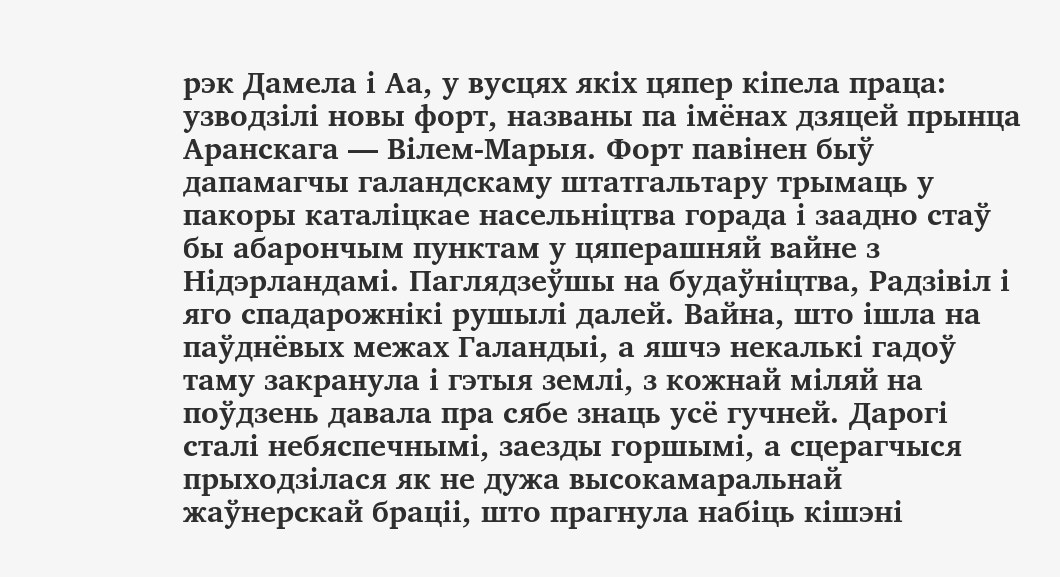рэк Дамела і Аа, у вусцях якіх цяпер кіпела праца: узводзілі новы форт, названы па імёнах дзяцей прынца Аранскага — Вілем-Марыя. Форт павінен быў дапамагчы галандскаму штатгальтару трымаць у пакоры каталіцкае насельніцтва горада і заадно стаў бы абарончым пунктам у цяперашняй вайне з Нідэрландамі. Паглядзеўшы на будаўніцтва, Радзівіл і яго спадарожнікі рушылі далей. Вайна, што ішла на паўднёвых межах Галандыі, а яшчэ некалькі гадоў таму закранула і гэтыя землі, з кожнай міляй на поўдзень давала пра сябе знаць усё гучней. Дарогі сталі небяспечнымі, заезды горшымі, а сцерагчыся прыходзілася як не дужа высокамаральнай жаўнерскай браціі, што прагнула набіць кішэні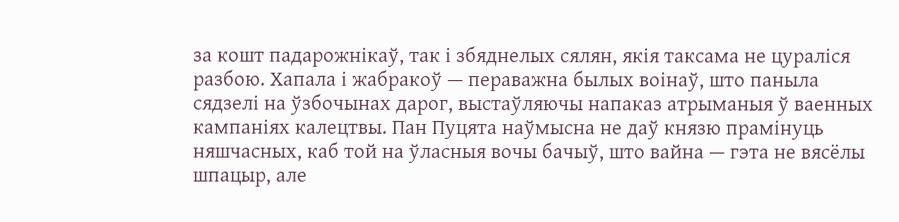за кошт падарожнікаў, так і збяднелых сялян, якія таксама не цураліся разбою. Хапала і жабракоў — пераважна былых воінаў, што паныла сядзелі на ўзбочынах дарог, выстаўляючы напаказ атрыманыя ў ваенных кампаніях калецтвы. Пан Пуцята наўмысна не даў князю прамінуць няшчасных, каб той на ўласныя вочы бачыў, што вайна — гэта не вясёлы шпацыр, але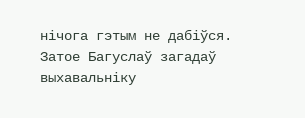нічога гэтым не дабіўся. Затое Багуслаў загадаў выхавальніку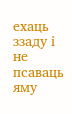ехаць ззаду і не псаваць яму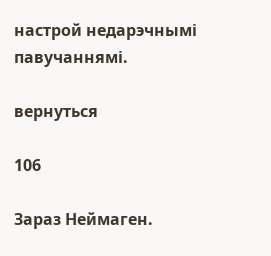настрой недарэчнымі павучаннямі.

вернуться

106

Зараз Неймаген.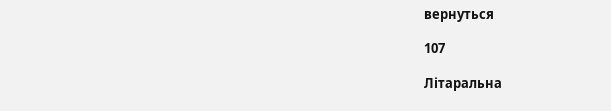вернуться

107

Літаральна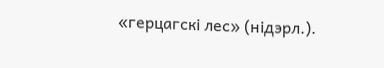«герцагскі лес» (нідэрл.).